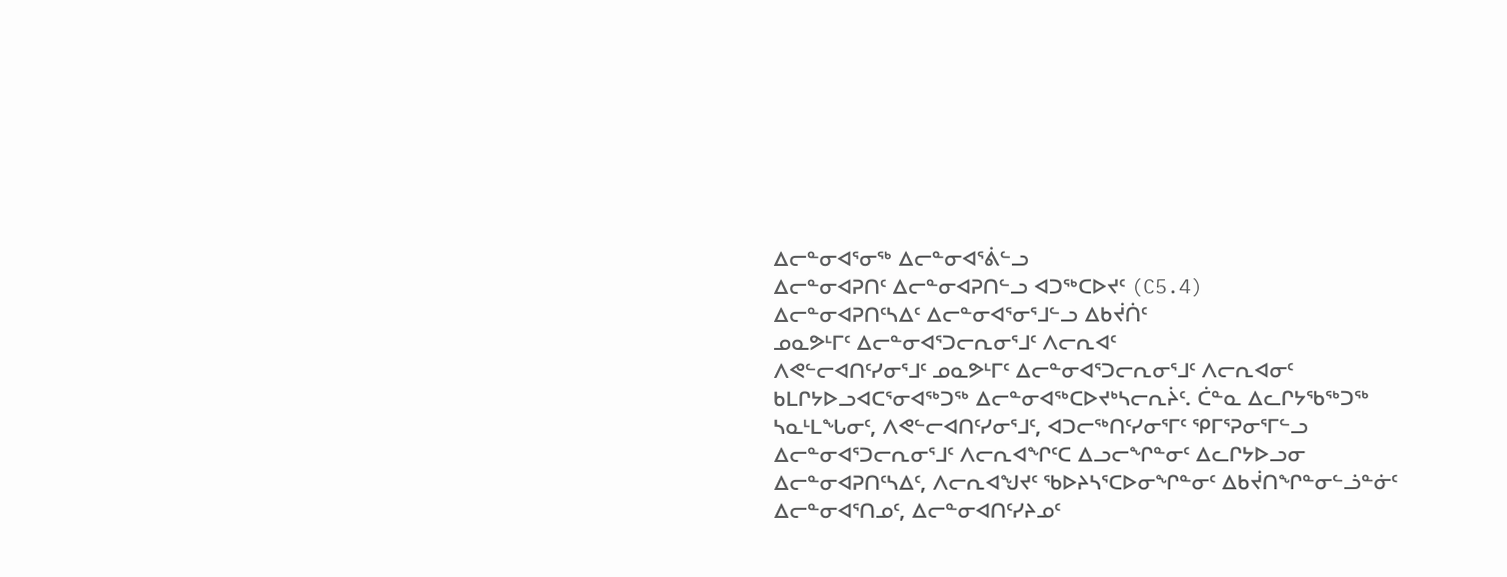ᐃᓕᓐᓂᐊᕐᓂᖅ ᐃᓕᓐᓂᐊᕐᕖᓪᓗ
ᐃᓕᓐᓂᐊᕈᑎᑦ ᐃᓕᓐᓂᐊᕈᑎᓪᓗ ᐊᑐᖅᑕᐅᔪᑦ (C5.4)
ᐃᓕᓐᓂᐊᕈᑎᑦᓴᐃᑦ ᐃᓕᓐᓂᐊᕐᓂᕐᒧᓪᓗ ᐃᑲᔫᑏᑦ
ᓄᓇᕗᒻᒥᑦ ᐃᓕᓐᓂᐊᕐᑐᓕᕆᓂᕐᒧᑦ ᐱᓕᕆᐊᑦ
ᐱᕙᓪᓕᐊᑎᑦᓯᓂᕐᒧᑦ ᓄᓇᕗᒻᒥᑦ ᐃᓕᓐᓂᐊᕐᑐᓕᕆᓂᕐᒧᑦ ᐱᓕᕆᐊᓂᑦ ᑲᒪᒋᔭᐅᓗᐊᑕᕐᓂᐊᖅᑐᖅ ᐃᓕᓐᓂᐊᖅᑕᐅᔪᒃᓴᓕᕆᔩᑦ. ᑖᓐᓇ ᐃᓚᒋᔭᖃᖅᑐᖅ ᓴᓇᒻᒪᖓᓂᑦ, ᐱᕙᓪᓕᐊᑎᑦᓯᓂᕐᒧᑦ, ᐊᑐᓕᖅᑎᑦᓯᓂᕐᒥᑦ ᕿᒥᕐᕈᓂᕐᒥᓪᓗ ᐃᓕᓐᓂᐊᕐᑐᓕᕆᓂᕐᒧᑦ ᐱᓕᕆᐊᖏᑦᑕ ᐃᓗᓕᖏᓐᓂᑦ ᐃᓚᒋᔭᐅᓗᓂ ᐃᓕᓐᓂᐊᕈᑎᑦᓴᐃᑦ, ᐱᓕᕆᐊᖑᔪᑦ ᖃᐅᔨᓴᕐᑕᐅᓂᖏᓐᓂᑦ ᐃᑲᔫᑎᖏᓐᓂᓪᓘᓐᓃᑦ ᐃᓕᓐᓂᐊᕐᑎᓄᑦ, ᐃᓕᓐᓂᐊᑎᑦᓯᔨᓄᑦ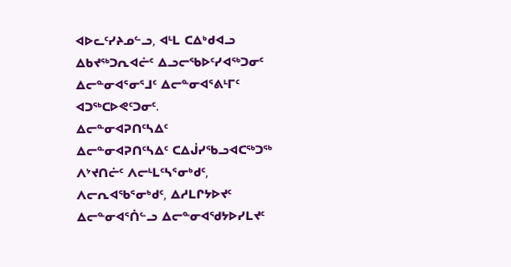ᐊᐅᓚᑦᓯᔨᓄᓪᓗ, ᐊᒻᒪ ᑕᐃᒃᑯᐊᓗ ᐃᑲᔪᖅᑐᕆᐊᓖᑦ ᐃᓗᓕᖃᐅᑦᓯᐊᖅᑐᓂᑦ ᐃᓕᓐᓂᐊᕐᓂᕐᒧᑦ ᐃᓕᓐᓂᐊᕐᕕᒻᒥᑦ ᐊᑐᖅᑕᐅᕙᑦᑐᓂᑦ.
ᐃᓕᓐᓂᐊᕈᑎᑦᓴᐃᑦ
ᐃᓕᓐᓂᐊᕈᑎᑦᓴᐃᑦ ᑕᐃᒎᓯᖃᓗᐊᑕᖅᑐᖅ ᐱᔾᔪᑎᓖᑦ ᐱᓕᒻᒪᑦᓴᕐᓂᒃᑯᑦ, ᐱᓕᕆᐊᖃᕐᓂᒃᑯᑦ, ᐃᓱᒪᒋᔭᐅᔪᑦ ᐃᓕᓐᓂᐊᕐᑏᓪᓗ ᐃᓕᓐᓂᐊᖁᔭᐅᓯᒪᔪᑦ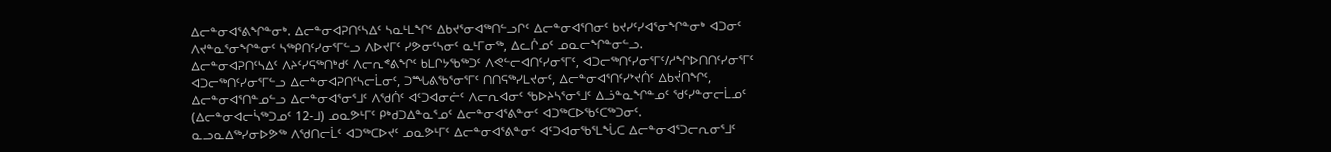ᐃᓕᓐᓂᐊᕐᕕᖏᓐᓂᒃ. ᐃᓕᓐᓂᐊᕈᑎᑦᓴᐃᑦ ᓴᓇᒻᒪᖏᑦ ᐃᑲᔪᕐᓂᐊᖅᑎᓪᓗᒋᑦ ᐃᓕᓐᓂᐊᕐᑎᓂᑦ ᑲᔪᓯᑦᓯᐊᕐᓂᖏᓐᓂᒃ ᐊᑐᓂᑦ ᐱᔪᓐᓇᕐᓂᖏᓐᓂᑦ ᓴᖅᑭᑎᑦᓯᓂᕐᒥᓪᓗ ᐱᐅᔪᒥᑦ ᓯᕗᓂᑦᓴᓂᑦ ᓇᒻᒥᓂᖅ, ᐃᓚᒌᓄᑦ ᓄᓇᓕᖏᓐᓂᓪᓗ.
ᐃᓕᓐᓂᐊᕈᑎᑦᓴᐃᑦ ᐱᔨᑦᓯᕋᖅᑎᒃᑯᑦ ᐱᓕᕆᕝᕕᖏᑦ ᑲᒪᒋᔭᖃᖅᑐᑦ ᐱᕙᓪᓕᐊᑎᑦᓯᓂᕐᒥᑦ, ᐊᑐᓕᖅᑎᑦᓯᓂᕐᒥᑦ/ᓱᖏᐅᑎᑎᑦᓯᓂᕐᒥᑦ ᐊᑐᓕᖅᑎᑦᓯᓂᕐᒥᓪᓗ ᐃᓕᓐᓂᐊᕈᑎᑦᓴᓕᒫᓂᑦ, ᑐᙵᕕᖃᕐᓂᕐᒥᑦ ᑎᑎᕋᖅᓯᒪᔪᓂᑦ, ᐃᓕᓐᓂᐊᕐᑎᑦᓯᔾᔪᑏᑦ ᐃᑲᔫᑎᖏᑦ, ᐃᓕᓐᓂᐊᕐᑎᓐᓄᓪᓗ ᐃᓕᓐᓂᐊᕐᓂᕐᒧᑦ ᐱᖁᑏᑦ ᐊᑦᑐᐊᓂᓖᑦ ᐱᓕᕆᐊᓂᑦ ᖃᐅᔨᓴᕐᓂᕐᒧᑦ ᐃᓘᓐᓇᖏᓐᓄᑦ ᖁᑦᓯᓐᓂᓕᒫᓄᑦ (ᐃᓕᓐᓂᐊᓕᓵᖅᑐᓄᑦ 12-ᒧ) ᓄᓇᕗᒻᒥᑦ ᑭᒃᑯᑐᐃᓐᓇᕐᓄᑦ ᐃᓕᓐᓂᐊᕐᕕᓐᓂᑦ ᐊᑐᖅᑕᐅᖃᑦᑕᖅᑐᓂᑦ.
ᓇᓗᓇᐃᖅᓯᓂᐅᕗᖅ ᐱᖁᑎᓕᒫᑦ ᐊᑐᖅᑕᐅᔪᑦ ᓄᓇᕗᒻᒥᑦ ᐃᓕᓐᓂᐊᕐᕕᓐᓂᑦ ᐊᑦᑐᐊᓂᖃᕐᒪᖔᑕ ᐃᓕᓐᓂᐊᕐᑐᓕᕆᓂᕐᒧᑦ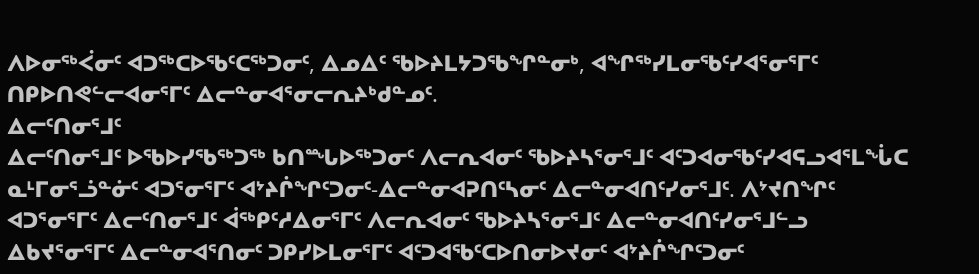ᐱᐅᓂᖅᐹᓂᑦ ᐊᑐᖅᑕᐅᖃᑦᑕᖅᑐᓂᑦ, ᐃᓄᐃᑦ ᖃᐅᔨᒪᔭᑐᖃᖏᓐᓂᒃ, ᐊᖏᖅᓯᒪᓂᖃᑦᓯᐊᕐᓂᕐᒥᑦ ᑎᑭᐅᑎᕙᓪᓕᐊᓂᕐᒥᑦ ᐃᓕᓐᓂᐊᕐᓂᓕᕆᔨᒃᑯᓐᓄᑦ.
ᐃᓕᑦᑎᓂᕐᒧᑦ
ᐃᓕᑦᑎᓂᕐᒧᑦ ᐅᖃᐅᓯᖃᖅᑐᖅ ᑲᑎᙵᐅᖅᑐᓂᑦ ᐱᓕᕆᐊᓂᑦ ᖃᐅᔨᓴᕐᓂᕐᒧᑦ ᐊᑦᑐᐊᓂᖃᑦᓯᐊᕋᓗᐊᕐᒪᖔᑕ ᓇᒻᒥᓂᕐᓘᓐᓃᑦ ᐊᑐᕐᓂᕐᒥᑦ ᐊᔾᔨᒌᖏᑦᑐᓂᑦ-ᐃᓕᓐᓂᐊᕈᑎᑦᓴᓂᑦ ᐃᓕᓐᓂᐊᑎᑦᓯᓂᕐᒧᑦ. ᐱᔾᔪᑎᖏᑦ ᐊᑐᕐᓂᕐᒥᑦ ᐃᓕᑦᑎᓂᕐᒧᑦ ᐋᖅᑭᑦᓱᐃᓂᕐᒥᑦ ᐱᓕᕆᐊᓂᑦ ᖃᐅᔨᓴᕐᓂᕐᒧᑦ ᐃᓕᓐᓂᐊᑎᑦᓯᓂᕐᒧᓪᓗ ᐃᑲᔪᕐᓂᕐᒥᑦ ᐃᓕᓐᓂᐊᕐᑎᓂᑦ ᑐᑭᓯᐅᒪᓂᕐᒥᑦ ᐊᑦᑐᐊᖃᑦᑕᐅᑎᓂᐅᔪᓂᑦ ᐊᔾᔨᒌᖏᑦᑐᓂᑦ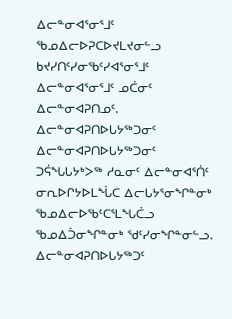ᐃᓕᓐᓂᐊᕐᓂᕐᒧᑦ ᖃᓄᐃᓕᐅᕈᑕᐅᔪᒪᔪᓂᓪᓗ ᑲᔪᓯᑎᑦᓯᓂᖃᑦᓯᐊᕐᓂᕐᒧᑦ ᐃᓕᓐᓂᐊᕐᓂᕐᒧᑦ ᓄᑖᓂᑦ ᐃᓕᓐᓂᐊᕈᑎᓄᑦ.
ᐃᓕᓐᓂᐊᕈᑎᐅᒐᔭᖅᑐᓂᑦ
ᐃᓕᓐᓂᐊᕈᑎᐅᒐᔭᖅᑐᓂᑦ ᑐᕌᖓᒐᔭᒃᐳᖅ ᓱᓇᓂᑦ ᐃᓕᓐᓂᐊᕐᑏᑦ ᓂᕆᐅᒋᔭᐅᒪᖔᑕ ᐃᓕᒐᔭᕐᓂᖏᓐᓂᒃ ᖃᓄᐃᓕᐅᖃᑦᑕᕐᒪᖓᑖᓗ ᖃᓄᐃᑑᓂᖏᓐᓂᒃ ᖁᑦᓯᓂᖏᓐᓂᓪᓗ. ᐃᓕᓐᓂᐊᕈᑎᐅᒐᔭᖅᑐᑦ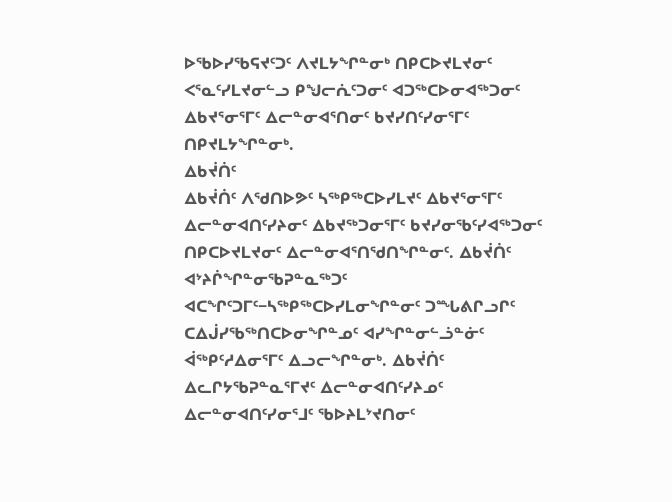ᐅᖃᐅᓯᖃᕋᔪᑦᑐᑦ ᐱᔪᒪᔭᖏᓐᓂᒃ ᑎᑭᑕᐅᔪᒪᔪᓂᑦ ᐸᕐᓇᑦᓯᒪᔪᓂᓪᓗ ᑭᖑᓕᕇᑦᑐᓂᑦ ᐊᑐᖅᑕᐅᓂᐊᖅᑐᓂᑦ ᐃᑲᔪᕐᓂᕐᒥᑦ ᐃᓕᓐᓂᐊᕐᑎᓂᑦ ᑲᔪᓯᑎᑦᓯᓂᕐᒥᑦ ᑎᑭᔪᒪᔭᖏᓐᓂᒃ.
ᐃᑲᔫᑏᑦ
ᐃᑲᔫᑏᑦ ᐱᖁᑎᐅᕗᑦ ᓴᖅᑭᖅᑕᐅᓯᒪᔪᑦ ᐃᑲᔪᕐᓂᕐᒥᑦ ᐃᓕᓐᓂᐊᑎᑦᓯᔨᓂᑦ ᐃᑲᔪᖅᑐᓂᕐᒥᑦ ᑲᔪᓯᓂᖃᑦᓯᐊᖅᑐᓂᑦ ᑎᑭᑕᐅᔪᒪᔪᓂᑦ ᐃᓕᓐᓂᐊᕐᑎᖁᑎᖏᓐᓂᑦ. ᐃᑲᔫᑏᑦ ᐊᔾᔨᒌᖏᓐᓂᖃᕈᓐᓇᖅᑐᑦ ᐊᑕᖏᑦᑐᒥᑦ−ᓴᖅᑭᖅᑕᐅᓯᒪᓂᖏᓐᓂᑦ ᑐᙵᕕᒋᓗᒋᑦ ᑕᐃᒎᓯᖃᖅᑎᑕᐅᓂᖏᓐᓄᑦ ᐊᓯᖏᓐᓂᓪᓘᓐᓃᑦ ᐋᖅᑭᑦᓱᐃᓂᕐᒥᑦ ᐃᓗᓕᖏᓐᓂᒃ. ᐃᑲᔫᑏᑦ ᐃᓚᒋᔭᖃᕈᓐᓇᕐᒥᔪᑦ ᐃᓕᓐᓂᐊᑎᑦᓯᔨᓄᑦ ᐃᓕᓐᓂᐊᑎᑦᓯᓂᕐᒧᑦ ᖃᐅᔨᒪᔾᔪᑎᓂᑦ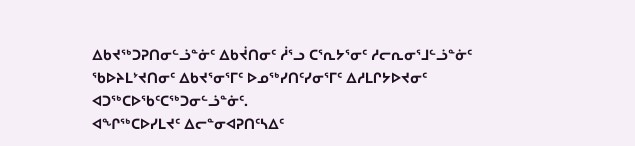ᐃᑲᔪᖅᑐᕈᑎᓂᓪᓘᓐᓃᑦ ᐃᑲᔫᑎᓂᑦ ᓲᕐᓗ ᑕᕐᕆᔭᕐᓂᑦ ᓱᓕᕆᓂᕐᒧᓪᓘᓐᓃᑦ ᖃᐅᔨᒪᔾᔪᑎᓂᑦ ᐃᑲᔪᕐᓂᕐᒥᑦ ᐅᓄᖅᓯᑎᑦᓯᓂᕐᒥᑦ ᐃᓱᒪᒋᔭᐅᔪᓂᑦ ᐊᑐᖅᑕᐅᖃᑦᑕᖅᑐᓂᓪᓘᓐᓃᑦ.
ᐊᖏᖅᑕᐅᓯᒪᔪᑦ ᐃᓕᓐᓂᐊᕈᑎᑦᓴᐃᑦ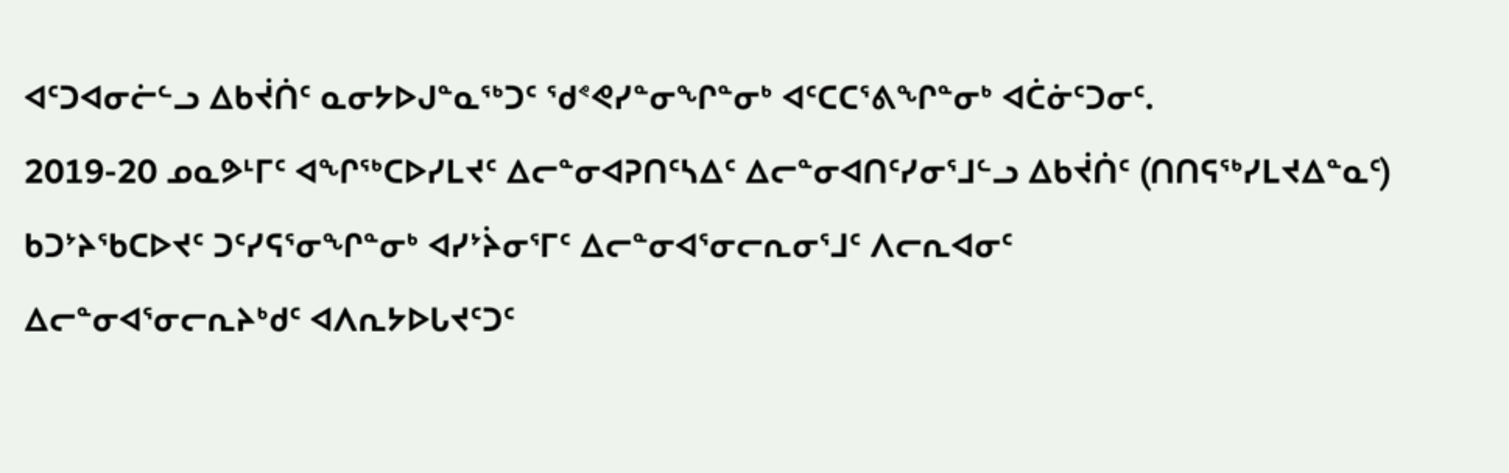ᐊᑦᑐᐊᓂᓖᓪᓗ ᐃᑲᔫᑏᑦ ᓇᓂᔭᐅᒍᓐᓇᖅᑐᑦ ᖁᕝᕙᓯᓐᓂᖏᓐᓂᒃ ᐊᑦᑕᑕᕐᕕᖏᓐᓂᒃ ᐊᑖᓃᑦᑐᓂᑦ.
2019-20 ᓄᓇᕗᒻᒥᑦ ᐊᖏᖅᑕᐅᓯᒪᔪᑦ ᐃᓕᓐᓂᐊᕈᑎᑦᓴᐃᑦ ᐃᓕᓐᓂᐊᑎᑦᓯᓂᕐᒧᓪᓗ ᐃᑲᔫᑏᑦ (ᑎᑎᕋᖅᓯᒪᔪᐃᓐᓇᑦ)
ᑲᑐᔾᔨᖃᑕᐅᔪᑦ ᑐᑦᓯᕋᕐᓂᖏᓐᓂᒃ ᐊᓯᔾᔩᓂᕐᒥᑦ ᐃᓕᓐᓂᐊᕐᓂᓕᕆᓂᕐᒧᑦ ᐱᓕᕆᐊᓂᑦ
ᐃᓕᓐᓂᐊᕐᓂᓕᕆᔨᒃᑯᑦ ᐊᐱᕆᔭᐅᒐᔪᑦᑐᑦ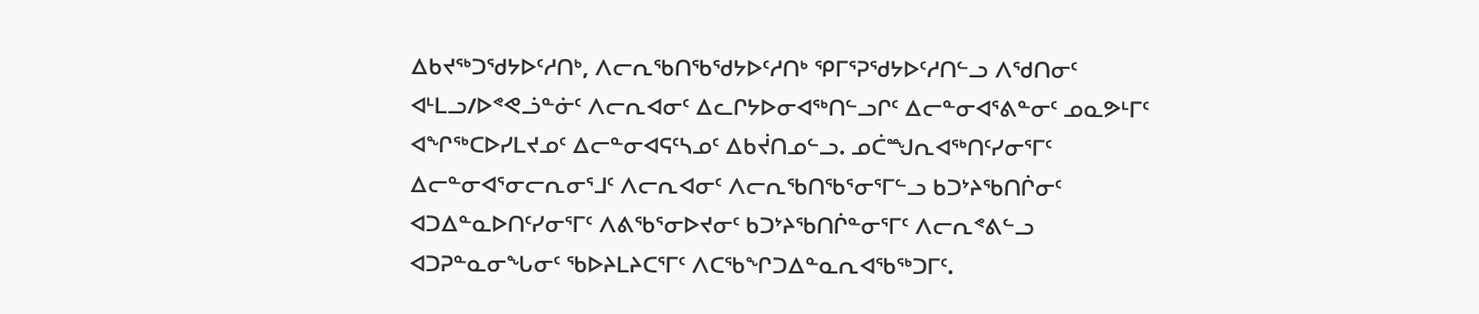ᐃᑲᔪᖅᑐᖁᔭᐅᑦᓱᑎᒃ, ᐱᓕᕆᖃᑎᖃᖁᔭᐅᑦᓱᑎᒃ ᕿᒥᕐᕈᖁᔭᐅᑦᓱᑎᓪᓗ ᐱᖁᑎᓂᑦ ᐊᒻᒪᓗ/ᐅᕝᕙᓘᓐᓃᑦ ᐱᓕᕆᐊᓂᑦ ᐃᓚᒋᔭᐅᓂᐊᖅᑎᓪᓗᒋᑦ ᐃᓕᓐᓂᐊᕐᕕᓐᓂᑦ ᓄᓇᕗᒻᒥᑦ ᐊᖏᖅᑕᐅᓯᒪᔪᓄᑦ ᐃᓕᓐᓂᐊᕋᑦᓴᓄᑦ ᐃᑲᔫᑎᓄᓪᓗ. ᓄᑖᙳᕆᐊᖅᑎᑦᓯᓂᕐᒥᑦ ᐃᓕᓐᓂᐊᕐᓂᓕᕆᓂᕐᒧᑦ ᐱᓕᕆᐊᓂᑦ ᐱᓕᕆᖃᑎᖃᕐᓂᕐᒥᓪᓗ ᑲᑐᔾᔨᖃᑎᒌᓂᑦ ᐊᑐᐃᓐᓇᐅᑎᑦᓯᓂᕐᒥᑦ ᐱᕕᖃᕐᓂᐅᔪᓂᑦ ᑲᑐᔾᔨᖃᑎᒌᓐᓂᕐᒥᑦ ᐱᓕᕆᕝᕕᓪᓗ ᐊᑐᕈᓐᓇᓂᖓᓂᑦ ᖃᐅᔨᒪᔨᑕᕐᒥᑦ ᐱᑕᖃᖏᑐᐃᓐᓇᕆᐊᖃᖅᑐᒥᑦ.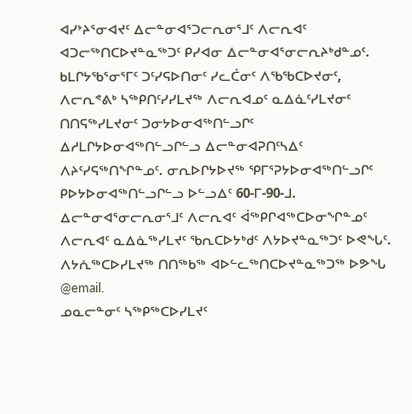ᐊᓯᔾᔨᕐᓂᐊᔪᑦ ᐃᓕᓐᓂᐊᕐᑐᓕᕆᓂᕐᒧᑦ ᐱᓕᕆᐊᑦ ᐊᑐᓕᖅᑎᑕᐅᔪᓐᓇᖅᑐᑦ ᑭᓯᐊᓂ ᐃᓕᓐᓂᐊᕐᓂᓕᕆᔨᒃᑯᓐᓄᑦ. ᑲᒪᒋᔭᖃᕐᓂᕐᒥᑦ ᑐᑦᓯᕋᐅᑎᓂᑦ ᓯᓚᑖᓂᑦ ᐱᖃᖃᑕᐅᔪᓂᑦ, ᐱᓕᕆᕝᕕᒃ ᓴᖅᑭᑎᑦᓯᓯᒪᔪᖅ ᐱᓕᕆᐊᓄᑦ ᓇᐃᓈᑦᓯᒪᔪᓂᑦ ᑎᑎᕋᖅᓯᒪᔪᓂᑦ ᑐᓂᔭᐅᓂᐊᖅᑎᓪᓗᒋᑦ ᐃᓱᒪᒋᔭᐅᓂᐊᖅᑎᓪᓗᒋᓪᓗ ᐃᓕᓐᓂᐊᕈᑎᑦᓴᐃᑦ ᐱᔨᑦᓯᕋᖅᑎᖏᓐᓄᑦ. ᓂᕆᐅᒋᔭᐅᔪᖅ ᕿᒥᕐᕈᔭᐅᓂᐊᖅᑎᓪᓗᒋᑦ ᑭᐅᔭᐅᓂᐊᖅᑎᓪᓗᒋᓪᓗ ᐅᓪᓗᐃᑦ 60-ᒥ-90-ᒧ.
ᐃᓕᓐᓂᐊᕐᓂᓕᕆᓂᕐᒧᑦ ᐱᓕᕆᐊᑦ ᐋᖅᑭᒋᐊᖅᑕᐅᓂᖏᓐᓄᑦ ᐱᓕᕆᐊᑦ ᓇᐃᓈᖅᓯᒪᔪᑦ ᖃᕆᑕᐅᔭᒃᑯᑦ ᐱᔭᐅᔪᓐᓇᖅᑐᑦ ᐅᕙᖓᑦ. ᐱᔭᕇᖅᑕᐅᓯᒪᔪᖅ ᑎᑎᖅᑲᖅ ᐊᐅᓪᓚᖅᑎᑕᐅᔪᓐᓇᖅᑐᖅ ᐅᕗᖓ @email.
ᓄᓇᓕᓐᓂᑦ ᓴᖅᑭᖅᑕᐅᓯᒪᔪᑦ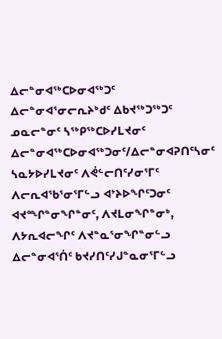ᐃᓕᓐᓂᐊᖅᑕᐅᓂᐊᖅᑐᑦ
ᐃᓕᓐᓂᐊᕐᓂᓕᕆᔨᒃᑯᑦ ᐃᑲᔪᖅᑐᖅᑐᑦ ᓄᓇᓕᓐᓂᑦ ᓴᖅᑭᖅᑕᐅᓯᒪᔪᓂᑦ ᐃᓕᓐᓂᐊᖅᑕᐅᓂᐊᖅᑐᓂᑦ/ᐃᓕᓐᓂᐊᕈᑎᑦᓴᓂᑦ ᓴᓇᔭᐅᓯᒪᔪᓂᑦ ᐱᕚᓪᓕᑎᑦᓯᓂᕐᒥᑦ ᐱᓕᕆᐊᖃᕐᓂᕐᒥᓪᓗ ᐊᔾᔨᐅᖏᑦᑐᓂᑦ ᐊᔪᙱᓐᓂᖏᓐᓂᑦ, ᐱᔪᒪᓂᖏᓐᓂᒃ, ᐱᔭᕆᐊᓕᖏᑦ ᐱᔪᓐᓇᕐᓂᖏᓐᓂᓪᓗ ᐃᓕᓐᓂᐊᕐᑏᑦ ᑲᔪᓯᑎᑦᓯᒍᓐᓇᓂᕐᒥᓪᓗ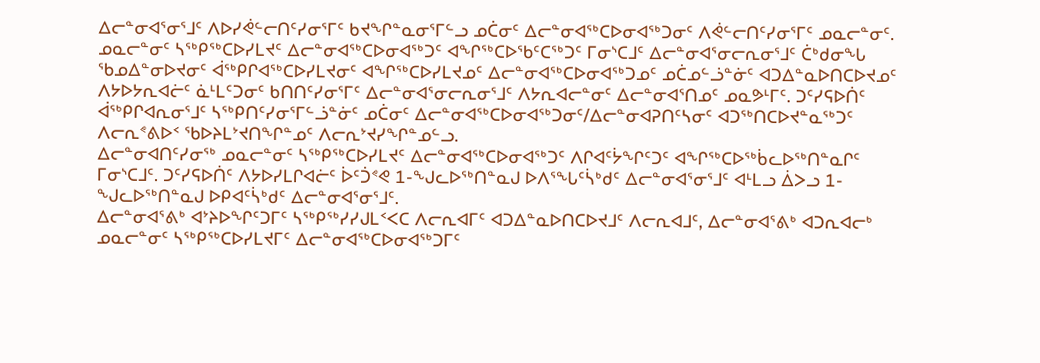ᐃᓕᓐᓂᐊᕐᓂᕐᒧᑦ ᐱᐅᓯᕚᓪᓕᑎᑦᓯᓂᕐᒥᑦ ᑲᔪᖏᓐᓇᓂᕐᒥᓪᓗ ᓄᑖᓂᑦ ᐃᓕᓐᓂᐊᖅᑕᐅᓂᐊᖅᑐᓂᑦ ᐱᕚᓪᓕᑎᑦᓯᓂᕐᒥᑦ ᓄᓇᓕᓐᓂᑦ.
ᓄᓇᓕᓐᓂᑦ ᓴᖅᑭᖅᑕᐅᓯᒪᔪᑦ ᐃᓕᓐᓂᐊᖅᑕᐅᓂᐊᖅᑐᑦ ᐊᖏᖅᑕᐅᖃᑦᑕᖅᑐᑦ ᒥᓂᔅᑕᒧᑦ ᐃᓕᓐᓂᐊᕐᓂᓕᕆᓂᕐᒧᑦ ᑖᒃᑯᓂᖓ ᖃᓄᐃᓐᓂᐅᔪᓂᑦ ᐋᖅᑭᒋᐊᖅᑕᐅᓯᒪᔪᓂᑦ ᐊᖏᖅᑕᐅᓯᒪᔪᓄᑦ ᐃᓕᓐᓂᐊᖅᑕᐅᓂᐊᖅᑐᓄᑦ ᓄᑖᓄᓪᓘᓐᓃᑦ ᐊᑐᐃᓐᓇᐅᑎᑕᐅᔪᓄᑦ ᐱᔭᐅᔭᕆᐊᓖᑦ ᓈᒻᒪᑦᑐᓂᑦ ᑲᑎᑎᑦᓯᓂᕐᒥᑦ ᐃᓕᓐᓂᐊᕐᓂᓕᕆᓂᕐᒧᑦ ᐱᔭᕆᐊᓕᓐᓂᑦ ᐃᓕᓐᓂᐊᕐᑎᓄᑦ ᓄᓇᕗᒻᒥᑦ. ᑐᑦᓯᕋᐅᑏᑦ ᐋᖅᑭᒋᐊᕆᓂᕐᒧᑦ ᓴᖅᑭᑎᑦᓯᓂᕐᒥᓪᓘᓐᓃᑦ ᓄᑖᓂᑦ ᐃᓕᓐᓂᐊᖅᑕᐅᓂᐊᖅᑐᓂᑦ/ᐃᓕᓐᓂᐊᕈᑎᑦᓴᓂᑦ ᐊᑐᖅᑎᑕᐅᔪᓐᓇᖅᑐᑦ ᐱᓕᕆᕝᕕᐅᑉ ᖃᐅᔨᒪᔾᔪᑎᖏᓐᓄᑦ ᐱᓕᕆᔾᔪᓯᖏᓐᓄᓪᓗ.
ᐃᓕᓐᓂᐊᑎᑦᓯᓂᖅ ᓄᓇᓕᓐᓂᑦ ᓴᖅᑭᖅᑕᐅᓯᒪᔪᑦ ᐃᓕᓐᓂᐊᖅᑕᐅᓂᐊᖅᑐᑦ ᐱᒋᐊᑦᔮᖏᑦᑐᑦ ᐊᖏᖅᑕᐅᖅᑳᓚᐅᖅᑎᓐᓇᒋᑦ ᒥᓂᔅᑕᒧᑦ. ᑐᑦᓯᕋᐅᑏᑦ ᐱᔭᐅᓯᒪᒋᐊᓖᑦ ᐆᑦᑑᕝᕙ 1-ᖑᓚᐅᖅᑎᓐᓇᒍ ᐅᐱᕐᖓᑦᓵᒃᑯᑦ ᐃᓕᓐᓂᐊᕐᓂᕐᒧᑦ ᐊᒻᒪᓗ ᐄᐳᓗ 1-ᖑᓚᐅᖅᑎᓐᓇᒍ ᐅᑭᐊᑦᓵᒃᑯᑦ ᐃᓕᓐᓂᐊᕐᓂᕐᒧᑦ.
ᐃᓕᓐᓂᐊᕐᕕᒃ ᐊᔾᔨᐅᖏᑦᑐᒥᑦ ᓴᖅᑭᖅᓯᓯᒍᒪᑉᐸᑕ ᐱᓕᕆᐊᒥᑦ ᐊᑐᐃᓐᓇᐅᑎᑕᐅᔪᒧᑦ ᐱᓕᕆᐊᒧᑦ, ᐃᓕᓐᓂᐊᕐᕕᒃ ᐊᑐᕆᐊᓕᒃ ᓄᓇᓕᓐᓂᑦ ᓴᖅᑭᖅᑕᐅᓯᒪᔪᒥᑦ ᐃᓕᓐᓂᐊᖅᑕᐅᓂᐊᖅᑐᒥᑦ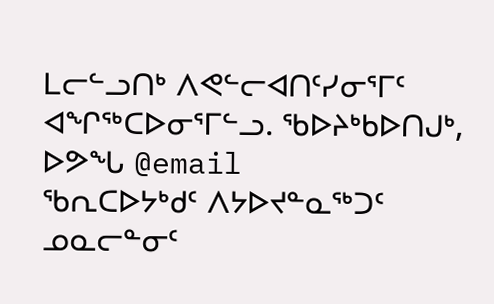ᒪᓕᓪᓗᑎᒃ ᐱᕙᓪᓕᐊᑎᑦᓯᓂᕐᒥᑦ ᐊᖏᖅᑕᐅᓂᕐᒥᓪᓗ. ᖃᐅᔨᒃᑲᐅᑎᒍᒃ, ᐅᕗᖓ @email
ᖃᕆᑕᐅᔭᒃᑯᑦ ᐱᔭᐅᔪᓐᓇᖅᑐᑦ ᓄᓇᓕᓐᓂᑦ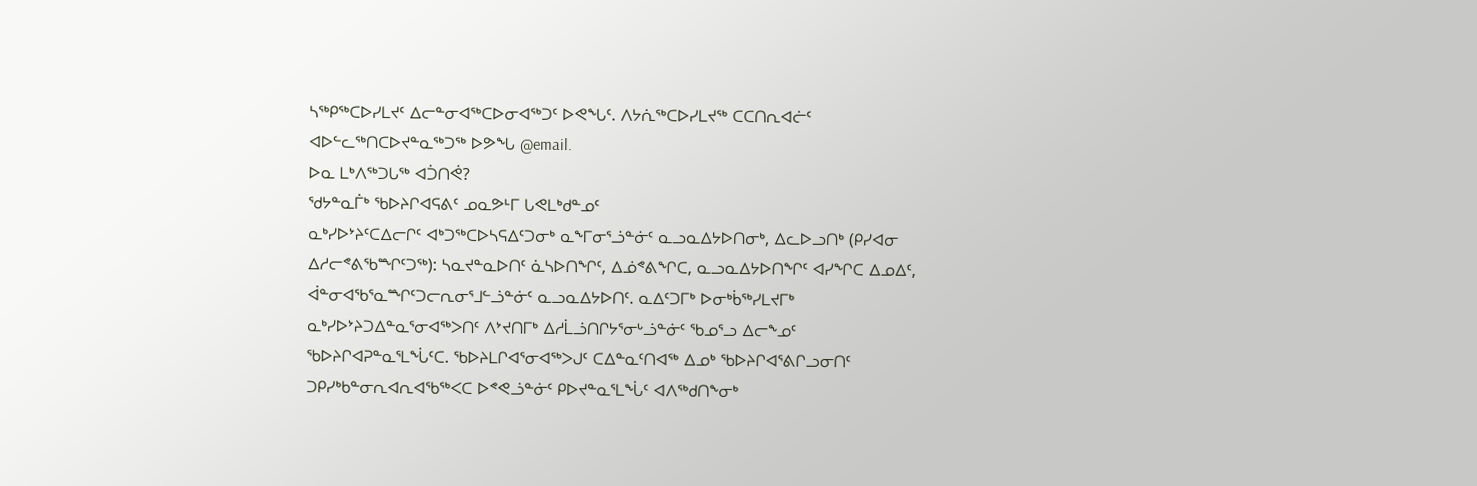ᓴᖅᑭᖅᑕᐅᓯᒪᔪᑦ ᐃᓕᓐᓂᐊᖅᑕᐅᓂᐊᖅᑐᑦ ᐅᕙᖓᑦ. ᐱᔭᕇᖅᑕᐅᓯᒪᔪᖅ ᑕᑕᑎᕆᐊᓖᑦ ᐊᐅᓪᓚᖅᑎᑕᐅᔪᓐᓇᖅᑐᖅ ᐅᕗᖓ @email.
ᐅᓇ ᒪᒃᐱᖅᑐᒐᖅ ᐊᑑᑎᕚ?
ᖁᔭᓐᓇᒦᒃ ᖃᐅᔨᒋᐊᕋᕕᑦ ᓄᓇᕗᒻᒥ ᒐᕙᒪᒃᑯᓐᓄᑦ
ᓇᒃᓯᐅᔾᔨᑦᑕᐃᓕᒋᑦ ᐊᒃᑐᖅᑕᐅᓴᕋᐃᑦᑐᓂᒃ ᓇᖕᒥᓂᕐᓘᓐᓃᑦ ᓇᓗᓇᐃᔭᐅᑎᓂᒃ, ᐃᓚᐅᓗᑎᒃ (ᑭᓯᐊᓂ ᐃᓱᓕᕝᕕᖃᙱᑦᑐᖅ): ᓴᓇᔪᓐᓇᐅᑎᑦ ᓈᓴᐅᑎᖏᑦ, ᐃᓅᕝᕕᖏᑕ, ᓇᓗᓇᐃᔭᐅᑎᖏᑦ ᐊᓯᖏᑕ ᐃᓄᐃᑦ, ᐋᓐᓂᐊᖃᕐᓇᙱᑦᑐᓕᕆᓂᕐᒧᓪᓘᓐᓃᑦ ᓇᓗᓇᐃᔭᐅᑎᑦ. ᓇᐃᑦᑐᒥᒃ ᐅᓂᒃᑳᖅᓯᒪᔪᒥᒃ ᓇᒃᓯᐅᔾᔨᑐᐃᓐᓇᕐᓂᐊᖅᐳᑎᑦ ᐱᔾᔪᑎᒥᒃ ᐃᓱᒫᓘᑎᒋᔭᕐᓂᒡᓘᓐᓃᑦ ᖃᓄᕐᓗ ᐃᓕᖕᓄᑦ ᖃᐅᔨᒋᐊᕈᓐᓇᕐᒪᖔᑦᑕ. ᖃᐅᔨᒪᒋᐊᕐᓂᐊᖅᐳᒍᑦ ᑕᐃᓐᓇᑦᑎᐊᖅ ᐃᓄᒃ ᖃᐅᔨᒋᐊᕐᕕᒋᓗᓂᑎᑦ ᑐᑭᓯᒃᑲᓐᓂᕆᐊᕆᐊᖃᖅᐸᑕ ᐅᕝᕙᓘᓐᓃᑦ ᑭᐅᔪᓐᓇᕐᒪᖔᑦ ᐊᐱᖅᑯᑎᖕᓂᒃ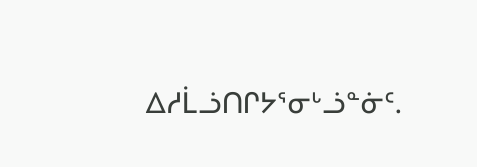ᐃᓱᒫᓘᑎᒋᔭᕐᓂᒡᓘᓐᓃᑦ.